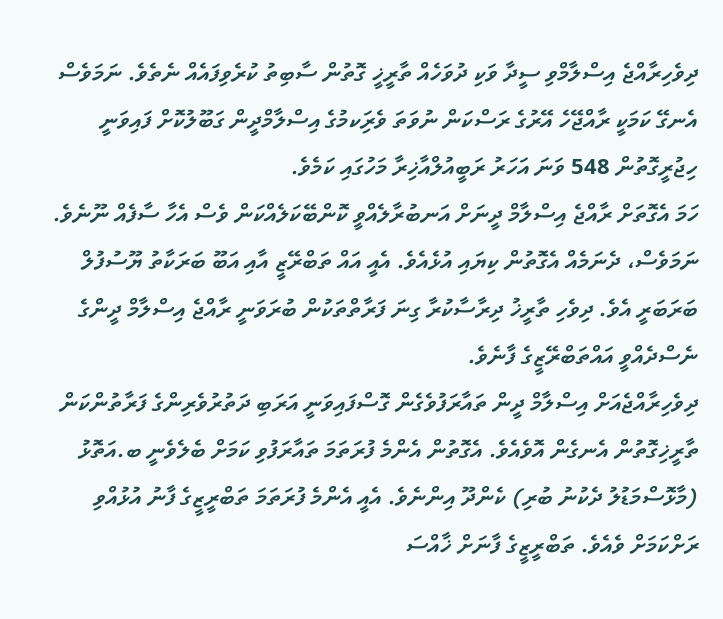ދިވެހިރާއްޖެ އިސްލާމްވި ސީދާ ވަކި ދުވަހެއް ތާރީޚީ ގޮތުން ސާބިތު ކުރެވިފައެއް ނެތެވެ. ނަމަވެސް އެނގޭ ކަމަކީ ރާއްޖޭހެ އޭރުގެ ރަސްކަން ނުވަތަ ވެރިަކމުގެ އިސްލާމްދީން ގަބޫލުކޮށް ފައިވަނީ ހިޖުރީގޮތުން 548 ވަނަ އަހަރު ރަބީއުލްއާޚިރާ މަހުގައި ކަމެވެ.
ހަމަ އެގޮތަށް ރާއްޖެ އިސްލާމް ދީނަށް އަނބުރާލެއްވީ ކޮންބޭކަލެއްކަން ވެސް އެހާ ސާފެއް ނޫނެވެ. ނަމަވެސް، ދެނަމެއް އެގޮތުން ކިޔައި އުޅެއެވެ. އެއީ އައް ތަބްރޭޒީ އާއި އަބޫ ބަރަކާތު ޔޫސުފުލް ބަރަބަރީ އެވެ. ދިވެހި ތާރީޚު ދިރާސާކުރާ ގިނަ ފަރާތްތަކުން ބުރަވަނީ ރާއްޖެ އިސްލާމް ދީންގެ ނެސްދެއްވީ އައްތަބްރޭޒީގެ ފާނެވެ.
ދިވެހިރާއްޖެއަށް އިސްލާމް ދީން ތައާރަފުވެގެން ގޮސްފައިވަނީ އަރަބި ދަތުރުވެރިންގެ ފަރާތުންކަން ތާރީޚިގޮތުން އެނގެން އޮވެއެވެ. އެގޮތުން އެންމެ ފުރަތަމަ ތައާރަފުވި ކަމަށް ބެލެވެނީ ބ.އަތޮޅު (މާޅޮސްމަޑުލު ދެކުނު ބުރި) ކެންދޫ އިންނެވެ. އެއީ އެންމެ ފުރަތަމަ ތަބްރީޒީގެ ފާނު އުޅުއްވި ރަށްކަމަށް ވެއެވެ. ތަބްރީޒީގެ ފާނަށް ޚާއްސަ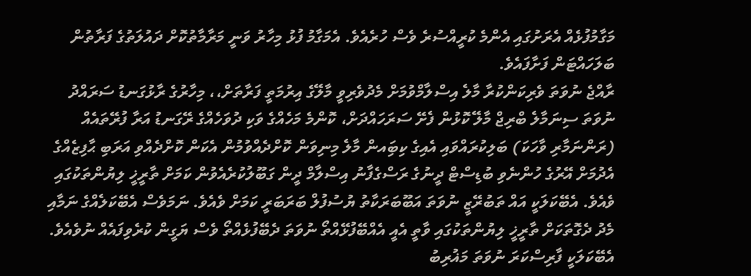މަގާމުފުޅެއް އެރަށުގައި އެންމެ ކުރީއްސުރެ ވެސް ހުރެއެވެ. އެމަގާމު ފުޅު މިހާރު ވަނީ މަރާމާތުކޮށް ދައުލަތުގެ ފަރާތުން ބަލަހައްޓަން ފަށާފައެވެ.
ރާއްޖެ ނުވަތަ ވެރިކަންކުރާ މާލެ އިސްލާމްވުމަށް މެދުވެރިވީ މާލޭގެ އިރުމަތީ ފަރާތަށް،، މިހާރުގެ ރާޅުގަނޑު ސަރައްދު ނުވަތަ ސިނަމާލެ ބްރިޖް މާލޭ ކޮޅުން ފެށޭ ސަރަހައްދަށް، ކޮންމެ މަހެއްގެ ވަކި ދުވަހެއްގެ ރޭގަނޑު އަރާ ފުރޭތައެއް (ރަންނަމާރި ވާހަކަ) ބަލިކުރައްވައި އެއިގެ ކިބަިއން މާލެ މިނިވަން ކޮށްދެއްވުމުން އެކަން ކޮށްދެއްވި އަރަބި ޙާފިޒެއްގެ އެދުމަށް އޭރުގެ ހުންނެވި ބުޑިސްޓް ދީނުގެ ރަސްގެފާނު އިސްލާމް ދީން ގަބޫލުކުރެއެވުން ކަމަށް ތާރީޚީ ލިޔުންތަކުގައި ވެއެވެ. އެބޭކަލަކީ އައް ތަބުރޭޒީ ނުވަތަ އަބޫބަރަކާތު ޔުސުފުލް ބަރަބަރީ ކަމަށް ވެއެވެ. ނަމަވެސް އެބޭކަލެއްގެ ނަމާއި މެދު ދެގޮތަކަށް ތާރީޚީ ލިޔުންތަކުގައި ވާތީ އެއީ އެއްބޭފުޅޭއްތޯ ނުވަތަ ދެބޭފުޅެއްތޯ ވެސް ޔަގީން ކުރެވިފައެއް ނުވެއެވެ. އެބޭކަލަކީ ފާރިސްކަރަ ނުވަތަ މަޣުރިބު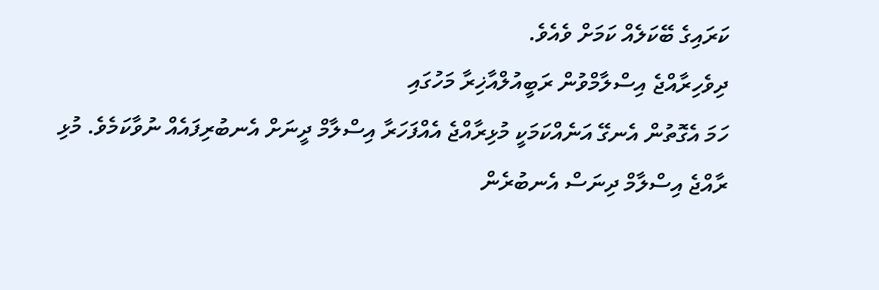ކަރައިގެ ބޭކަލެއް ކަމަށް ވެއެވެ.
ދިވެހިރާއްޖެ އިސްލާމްވުން ރަބީއުލްއާޚިރާ މަހުގައި
ހަމަ އެގޮތުން އެނގޭ އަނެއްކަމަކީ މުޅިރާއްޖެ އެއްފަހަރާ އިސްލާމް ދީނަށް އެނބުރިފައެއް ނުވާކަމެވެ. މުޅި ރާއްޖެ އިސްލާމް ދިނަސް އެނބުރެން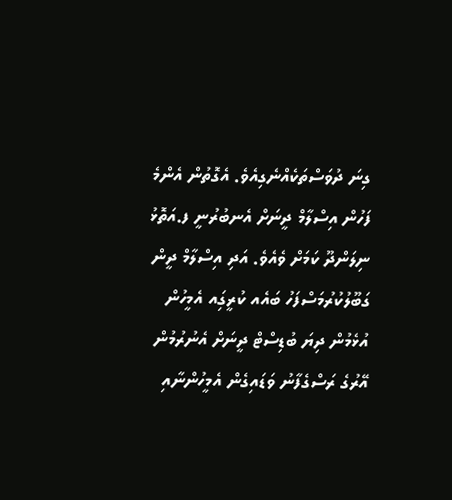ގިނަ ދުވަސްތަކެއްނެގިއެވެ. އެގޮތުން އެންމެ ފަހުން އިސްލާމް ދީނަށް އެނބުރުނީ ފ.އަތޮޅު ނިލަންދޫ ކަމަށް ވެއެވެ. އަދި އިސްލާމް ދީން ގަބޫލުކުރުމަސްފަހު ބައެއ ކުރީގަިއ އެމީހުން އުޅެމުން ދިޔަ ބުޑިސްޓް ދީނަށް އެނުރުމުން އޭރުގެ ރަސްގެފާނު ވަޑައިގެން އެމީހުންނާއި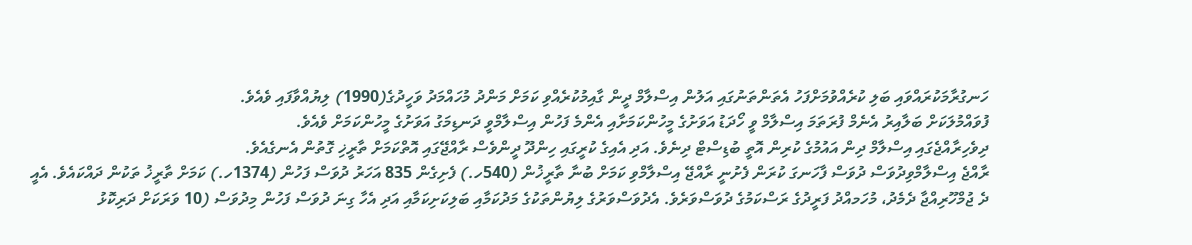ހަނގުރާމަކުރައްވައި ބަލި ކުރެއްވުމަށްފަހު އެތަންތަނުގައި އަލުން އިސްލާމް ދީން ގާއިމުކުރެއްވި ކަމަށް މަންދު މުހައްމަދު ވަހީދުގެ(1990) ލިޔުއްވާފައި ވެއެވެ.
ފުވައްމުލަކަށް ބަލާއިރު އެނެމް ފުރަތަމަ އިސްލާމް ވީ ހޯދަޑު އަވަށުގެ މީހުންކަމަށާއި އެންމެ ފަހުން އިސްލާމްވީ ދަނޑިމަގު އަވަށުގެ މީހުންކަމަށް ވެއެވެ.
ދިވެހިރާއްޖެގައި އިސްލާމް ދިން އައުމުގެ ކުރިން އޮތީ ބުޑިސްޓް ދިނެވެ. އަދި އެއިގެ ކުރީގައި ހިންދޫ ދީންވެސް ރާއްޖޭގައި އޮތްކަމަށް ތާރީޚި ގޮތުން އެނގެއެވެ.
ރާއްޖެ އިސްލާމްވިދުވަސް ދުވަސް ފާހަނގަ ކުރަން ފެށުނީ ރާއްޖޭ އިސްލާމްވި ކަމަށް ބުނާ ތާރީޚުން (540ހ.) ފެށިގެން 835 އަހަރު ދުވަސް ފަހުން (1374ހ.) ކަމަށް ތާރީޚު ތަކުން ދައްކައެވެ. އެއީ ދެ ޖުމްހޫރިއްޖާ ދެމެދު، މުހަމއްދު ފަރީދުގެ ރަސްކަމުގެ ދުވަސްވަރެވެ. އެދުވަސްވަރުގެ ލިޔުންތަކުގެ މަދުކަމާއި ބަލިކަށިކަމާއި އަދި އެހާ ގިނަ ދުވަސް ފަހުން މިދުވަސް (10 ވަރަކަށް ދަރިކޮޅު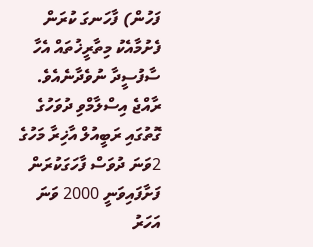ފަހުން) ފާހަނގަ ކުރަން ފެށުމާއެކު މިތާރީޚުތައް އެހާ ސާފުސީދާ ނުވެދާނެއެވެ.
ރާއްޖެ އިސްލާމްވި ދުވަހުގެ ގޮތުގައި ރަބީއުލް އާޚިރާ މަހުގެ 2ވަނަ ދުވަސް ފާހަގަކުރަން ފަށާފައިވަނީ 2000 ވަނަ އަހަރު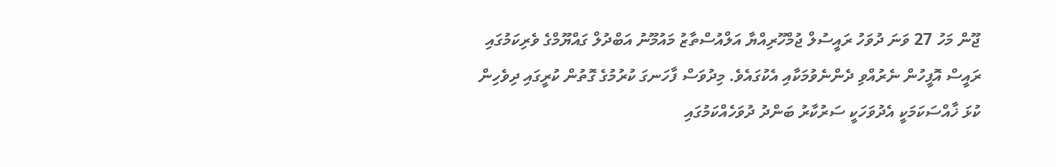ޖޫން މަހު 27 ވަނަ ދުވަހު ރައީސުލް ޖުމްހޫރިއްޔާ އަލްއުސްތާޒު މައުމޫނު އަބްދުލް ގައްޔޫމްގެ ވެރިކަމުގައި ރައީސް އޮފީހުން ނެރުއްވި ދެންނެވުމަކާއި އެކުގައެވެ. މިދުވަސް ފާހަނގަ ކުރުމުގެ ގޮތުން ކުރީގައި ދިވެހިން ކުޅަ ޚާއްސަކަމަކީ އެދުވަހަކީ ސަރުކާރު ބަންދު ދުވަހެއްކަމުގައި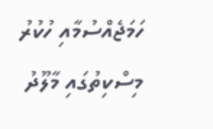ހަމަޖެއްސުމާއި ހުކުރު މިސްކިތުގައި މާލޫދު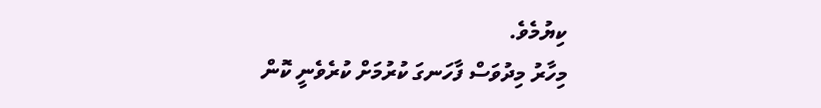ކިޔުމެވެ.
މިހާރު މިދުވަސް ފާހަނގަ ކުރުމަށް ކުރެވެނީ ކޮން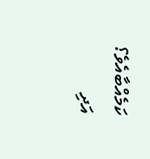ކަމެއްބާއެވެ؟ އަދި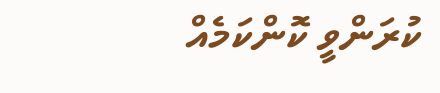ކުރަންވީ ކޮންކަމެއް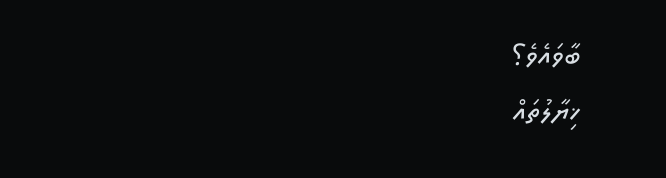ބާވައެވެ؟
ޚިޔާލުތައް